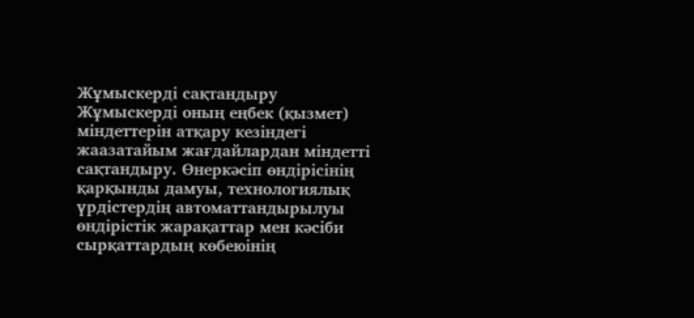Жұмыскерді сақтандыру
Жұмыскерді оның еңбек (қызмет) міндеттерін атқару кезіндегі жаазатайым жағдайлардан міндетті сақтандыру. Өнеркәсіп өндірісінің қарқынды дамуы, технологиялық үрдістердің автоматтандырылуы өндірістік жарақаттар мен кәсіби сырқаттардың көбеюінің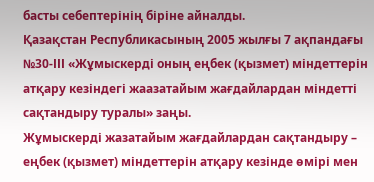басты себептерінің біріне айналды.
Қазақстан Республикасының 2005 жылғы 7 ақпандағы №30-ІІІ «Жұмыскерді оның еңбек (қызмет) міндеттерін атқару кезіндегі жаазатайым жағдайлардан міндетті сақтандыру туралы» заңы.
Жұмыскерді жазатайым жағдайлардан сақтандыру – еңбек (қызмет) міндеттерін атқару кезінде өмірі мен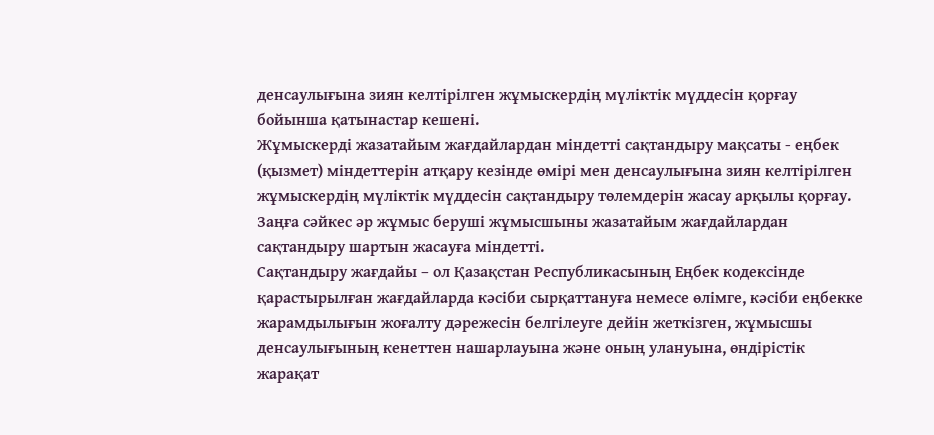денсаулығына зиян келтірілген жұмыскердің мүліктік мүддесін қорғау бойынша қатынастар кешені.
Жұмыскерді жазатайым жағдайлардан міндетті сақтандыру мақсаты - еңбек (қызмет) міндеттерін атқару кезінде өмірі мен денсаулығына зиян келтірілген жұмыскердің мүліктік мүддесін сақтандыру төлемдерін жасау арқылы қорғау.
Заңға сәйкес әр жұмыс беруші жұмысшыны жазатайым жағдайлардан сақтандыру шартын жасауға міндетті.
Сақтандыру жағдайы – ол Қазақстан Республикасының Еңбек кодексінде қарастырылған жағдайларда кәсіби сырқаттануға немесе өлімге, кәсіби еңбекке жарамдылығын жоғалту дәрежесін белгілеуге дейін жеткізген, жұмысшы денсаулығының кенеттен нашарлауына және оның улануына, өндірістік жарақат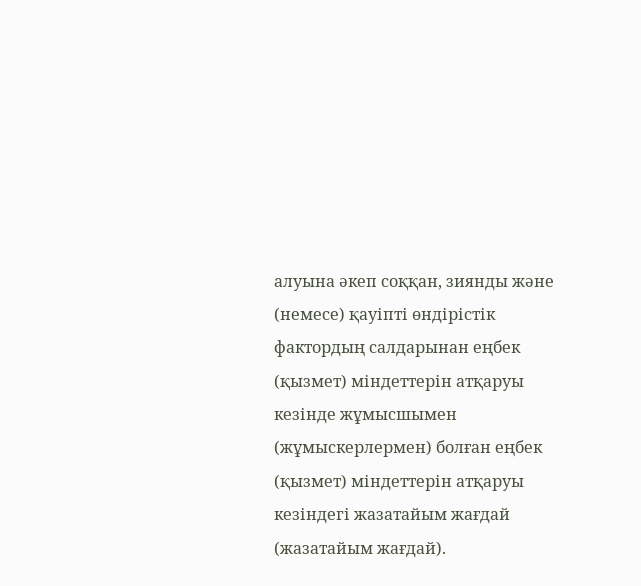алуына әкеп соққан, зиянды және (немесе) қауіпті өндірістік фактордың салдарынан еңбек (қызмет) міндеттерін атқаруы кезінде жұмысшымен (жұмыскерлермен) болған еңбек (қызмет) міндеттерін атқаруы кезіндегі жазатайым жағдай (жазатайым жағдай).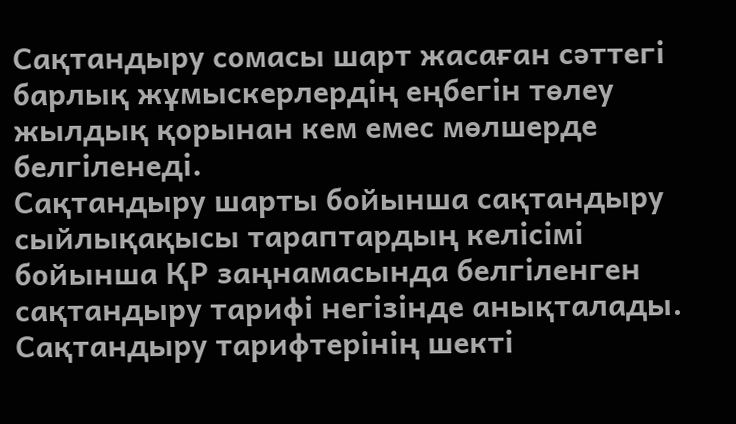Сақтандыру сомасы шарт жасаған сәттегі барлық жұмыскерлердің еңбегін төлеу жылдық қорынан кем емес мөлшерде белгіленеді.
Сақтандыру шарты бойынша сақтандыру сыйлықақысы тараптардың келісімі бойынша ҚР заңнамасында белгіленген сақтандыру тарифі негізінде анықталады. Сақтандыру тарифтерінің шекті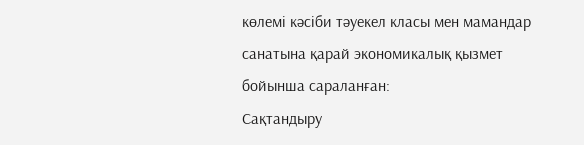көлемі кәсіби тәуекел класы мен мамандар санатына қарай экономикалық қызмет бойынша сараланған:
Сақтандыру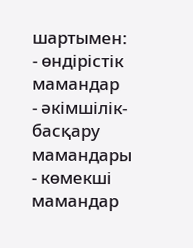шартымен:
- өндірістік мамандар
- әкімшілік-басқару мамандары
- көмекші мамандар